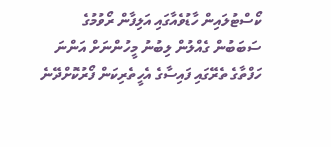ކޯސްޓުލައިން ހާޑުވެއާގައި އަލިފާން ރޯވުމުގެ ސަބަބުން ގެއްލުން ލިބުނު މީހުންނަށް އަންނަ ހަފްތާގެ ތެރޭގައި ފައިސާގެ އެހީތެރިކަން ފޯރުކޮށްދޭނެ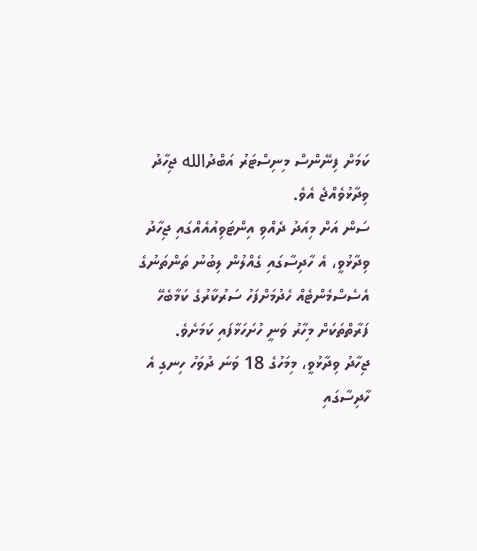ކަމަށް ފިނޭންސް މިނިސްޓަރު އަބްދުالله ޖިހާދު ވިދާޅުވެއްޖެ އެވެ.
ސަން އަށް މިއަދު ދެއްވި އިންޓަވިއުއެއްގައި ޖިހާދު ވިދާޅުވީ، އެ ހާދިސާގައި ގެއްލުން ލިބުނު ތަންތަނުގެ އެސެސްމެންޓެއް ހެދުމަށްފަހު ސަރުކާރުގެ ކަމާބެހޭ ފަރާތްތަކަށް މިހާރު ވަނީ ހުށަހަޅާފައި ކަމަށެވެ.
ޖިހާދު ވިދާޅުވީ، މިމަހުގެ 18 ވަނަ ދުވަހު ހިނގި އެ ހާދިސާގައި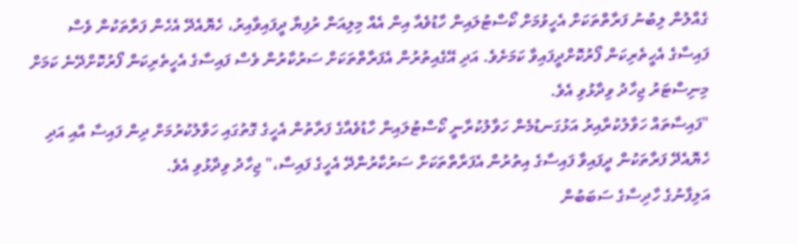ގެއްލުން ލިބުނު ފަރާތްތަކަށް އެހީވުމަށް ކޯސްޓުލައިން ހާޑުވެއާ އިން އެއް މިލިއަން ރުފިޔާ ދީފައިވާއިރު، ހެޔޮއެދޭ އެހެން ފަރާތަކުން ވެސް ފައިސާގެ އެހީތެރިކަން ފޯރުކޮށްދީފައިވާ ކަމަށެވެ. އަދި އޭގެއިތުރުން އެފަރާތްތަކަށް ސަރުކާރުން ވެސް ފައިސާގެ އެހީތެރިކަން ފޯރުކޮށްދޭނެ ކަމަށް މިނިސްޓަރު ޖިހާދު ވިދާޅުވި އެވެ.
"ފައިސާތައް ހަވާލުކުރާއިރު އަޅުގަނޑުމެން ހަވާލުކުރާނީ ކޯސްޓުލައިން ހާޑުވެއާގެ ފަރާތުން އެހީގެ ގޮތުގައި ހަވާލުކުރުމަށް ދިން ފައިސާ އާއި އަދި ހެޔޮއެދޭ ފަރާތަކުން ދީފައިވާ ފައިސާގެ އިތުރުން އެފަރާތްތަކަށް ސަރުކާރުންދޭ އެހީގެ ފައިސާ،" ޖިހާދު ވިދާޅުވި އެވެ.
އަލިފާނުގެ ހާދިސާގެ ސަބަބުން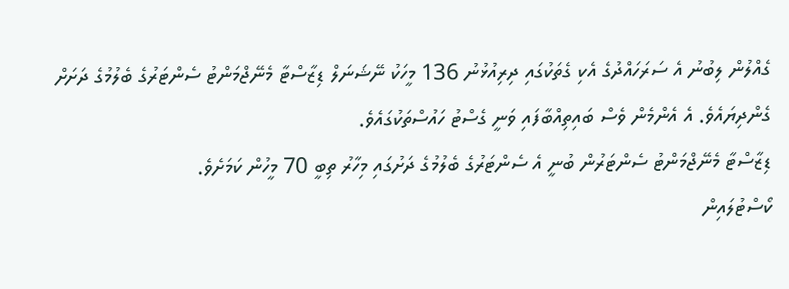ގެއްލުން ލިބުނު އެ ސަރަހައްދުގެ އެކި ގެތަކުގައި ދިރިއުޅުނު 136 މީހަކު ނޭޝަނަލް ޑިޒާސްޓާ މެނޭޖްމަންޓު ސެންޓަރުގެ ބެލުމުގެ ދަށަށް ގެންދިޔައެވެ. އެ އެންމެން ވެސް ބައިތިއްބާފައި ވަނީ ގެސްޓު ހައުސްތަކުގައެވެ.
ޑިޒާސްޓާ މެނޭޖްމަންޓު ސެންޓަރުން ބުނީ އެ ސެންޓަރުގެ ބެލުމުގެ ދަށުގައި މިހާރު ތިބީ 70 މީހުން ކަމަށެވެ.
ކޯސްޓުލައިން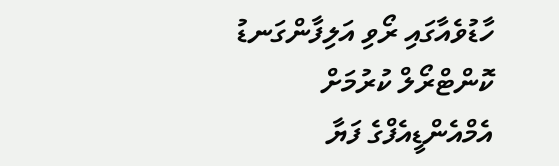ހާޑުވެއާގައި ރޯވި އަލިފާންގަނޑު ކޮންޓްރޯލް ކުރުމަށް އެމްއެންޑީއެފްގެ ފަޔާ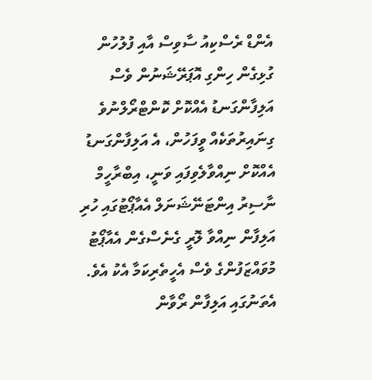އެންޑް ރެސްކިއު ސާވިސް އާއި ފުލުހުން ގުޅިގެން ހިންގި އޮޕަރޭޝަނުން ވެސް އަލިފާންގަނޑު އެއްކޮށް ކޮންޓްރޯލްނުވެ ގިނައިރުތަކެއް ވީފަހުން، އެ އަލިފާންގަނޑު އެއްކޮށް ނިއްވާލެވިފައި ވަނީ، އިބްރާހީމް ނާސިރު އިންޓަނޭޝަނަލް އެއާޕޯޓުގައި ހުރި އަލިފާން ނިއްވާ ލޮރީ ގެނެސްގެން އެއާޕޯޓު މުވައްޒަފުންގެ ވެސް އެހީތެރިކަމާ އެކު އެވެ.
އެތަނުގައި އަލިފާން ރޯވާން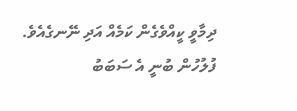ދިމާވީ ކީއްވެގެން ކަމެއް އަދި ނޭނގެއެވެ. ފުލުހުން ބުނީ އެ ސަބަބު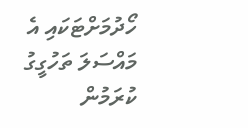ހޯދުމަށްޓަކައި އެ މައްސަލަ ތަހުގީގު ކުރަމުން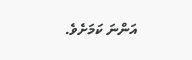އަންނަ ކަމަށެވެ.